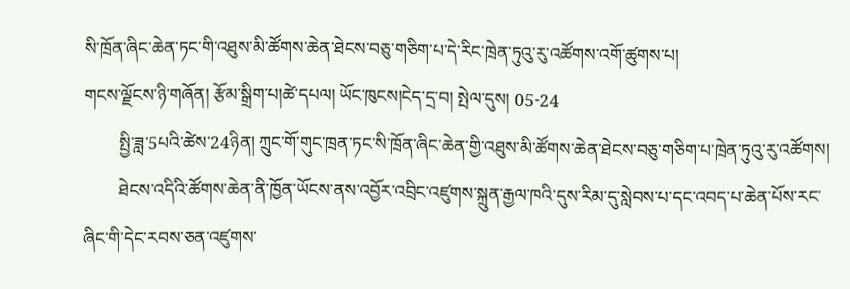སི་ཁྲོན་ཞིང་ཆེན་ཏང་གི་འཐུས་མི་ཚོགས་ཆེན་ཐེངས་བཅུ་གཅིག་པ་དེ་རིང་ཁྲེན་ཏུའུ་རུ་འཚོགས་འགོ་ཚུགས་པ།
གངས་ལྗོངས་ཉི་གཞོན། རྩོམ་སྒྲིག་པ།ཚེ་དཔལ། ཡོང་ཁུངས།ངེད་དྲ་བ། སྤེལ་དུས། 05-24
        སྤྱི་ཟླ་5པའི་ཚེས་24ཉིན། ཀྲུང་གོ་གུང་ཁྲན་ཏང་སི་ཁྲོན་ཞིང་ཆེན་གྱི་འཐུས་མི་ཚོགས་ཆེན་ཐེངས་བཅུ་གཅིག་པ་ཁྲེན་ཏུའུ་རུ་འཚོགས།
        ཐེངས་འདིའི་ཚོགས་ཆེན་ནི་ཁྱོན་ཡོངས་ནས་འབྱོར་འབྲིང་འཛུགས་སྐྲུན་རྒྱལ་ཁའི་དུས་རིམ་དུ་སླེབས་པ་དང་འབད་པ་ཆེན་པོས་རང་ཞིང་གི་དེང་རབས་ཅན་འཛུགས་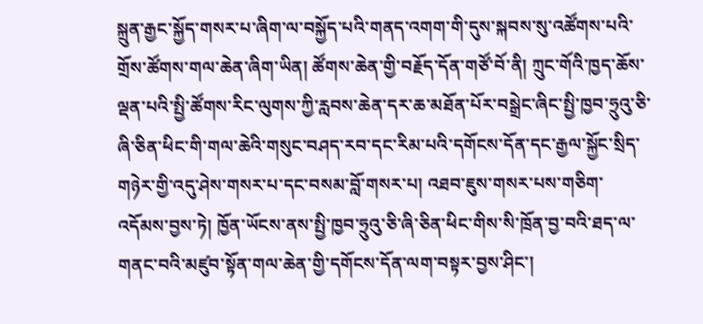སྐྲུན་རྒྱང་སྐྱོད་གསར་པ་ཞིག་ལ་བསྐྱོད་པའི་གནད་འགག་གི་དུས་སྐབས་སུ་འཚོགས་པའི་གྲོས་ཚོགས་གལ་ཆེན་ཞིག་ཡིན། ཚོགས་ཆེན་གྱི་བརྗོད་དོན་གཙོ་བོ་ནི། ཀྲུང་གོའི་ཁྱད་ཆོས་ལྡན་པའི་སྤྱི་ཚོགས་རིང་ལུགས་ཀྱི་རླབས་ཆེན་དར་ཆ་མཐོན་པོར་བསྒྲེང་ཞིང་སྤྱི་ཁྱབ་ཧྲུའུ་ཅི་ཞི་ཅིན་ཕིང་གི་གལ་ཆེའི་གསུང་བཤད་རབ་དང་རིམ་པའི་དགོངས་དོན་དང་རྒྱལ་སྐྱོང་སྲིད་གཉེར་གྱི་འདུ་ཤེས་གསར་པ་དང་བསམ་བློ་གསར་པ། འཐབ་ཇུས་གསར་པས་གཅིག་འདོམས་བྱས་ཏེ། ཁྱོན་ཡོངས་ནས་སྤྱི་ཁྱབ་ཧྲུའུ་ཅི་ཞི་ཅིན་ཕིང་གིས་སི་ཁྲོན་བྱ་བའི་ཐད་ལ་གནང་བའི་མཛུབ་སྟོན་གལ་ཆེན་གྱི་དགོངས་དོན་ལག་བསྟར་བྱས་ཤིང་།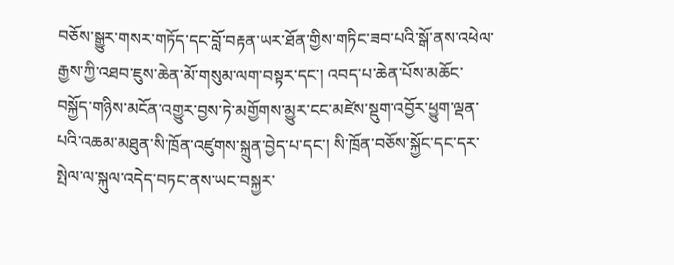བཅོས་སྒྱུར་གསར་གཏོད་དང་བློ་བརྟན་ཡར་ཐོན་གྱིས་གཏིང་ཟབ་པའི་སྒོ་ནས་འཕེལ་རྒྱས་ཀྱི་འཐབ་ཇུས་ཆེན་མོ་གསུམ་ལག་བསྟར་དང་། འབད་པ་ཆེན་པོས་མཆོང་བསྐྱོད་གཉིས་མངོན་འགྱུར་བྱས་ཏེ་མགྱོགས་མྱུར་ངང་མཛེས་སྡུག་འབྱོར་ཕྱུག་ལྡན་པའི་འཆམ་མཐུན་སི་ཁྲོན་འཛུགས་སྐྲུན་བྱེད་པ་དང་། སི་ཁྲོན་བཅོས་སྐྱོང་དང་དར་སྤེལ་ལ་སྐུལ་འདེད་བཏང་ནས་ཡང་བསྐྱར་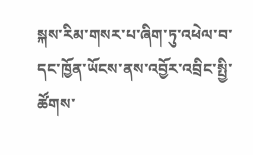སྐས་རིམ་གསར་པ་ཞིག་ཏུ་འཕེལ་བ་དང་ཁྱོན་ཡོངས་ནས་འབྱོར་འབྲིང་སྤྱི་ཚོགས་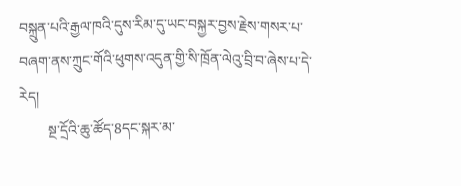བསྐྲུན་པའི་རྒྱལ་ཁའི་དུས་རིམ་དུ་ཡང་བསྐྱར་བྱས་རྗེས་གསར་པ་བཞག་ནས་ཀྲུང་གོའི་ཕུགས་འདུན་གྱི་སི་ཁྲོན་ལེའུ་བྲི་བ་ཞེས་པ་དེ་རེད།
        སྔ་དྲོའི་ཆུ་ཚོད་8དང་སྐར་མ་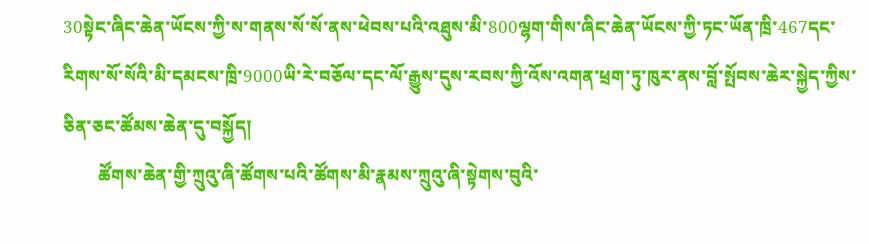30སྟེང་ཞིང་ཆེན་ཡོངས་ཀྱི་ས་གནས་སོ་སོ་ནས་ཕེབས་པའི་འཐུས་མི་800ལྷག་གིས་ཞིང་ཆེན་ཡོངས་ཀྱི་ཏང་ཡོན་ཁྲི་467དང་རིགས་སོ་སོའི་མི་དམངས་ཁྲི་9000ཡི་རེ་བཅོལ་དང་ལོ་རྒྱུས་དུས་རབས་ཀྱི་འོས་འགན་ཕྲག་ཏུ་ཁུར་ནས་བློ་སྤོབས་ཆེར་སྐྱེད་ཀྱིས་ཅིན་ཅང་ཚོམས་ཆེན་དུ་བསྐྱོད།
        ཚོགས་ཆེན་གྱི་ཀྲུའུ་ཞི་ཚོགས་པའི་ཚོགས་མི་རྣམས་ཀྲུའུ་ཞི་སྟེགས་བུའི་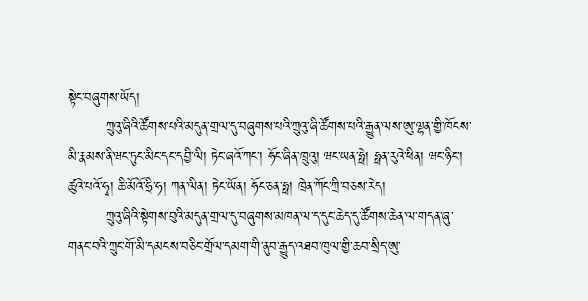སྟེང་བཞུགས་ཡོད།
        ཀྲུའུ་ཞིའི་ཚོགས་པའི་མདུན་གྲལ་དུ་བཞུགས་པའི་ཀྲུའུ་ཞི་ཚོགས་པའི་རྒྱུན་ལས་ཨུ་ལྷན་གྱི་ཁོངས་མི་རྣམས་ནི་ཝང་ཏུང་མིང་དང་དབྱི་ལི། ཏེང་ཞའོ་ཀང་། ཧོང་ཞིན་ཁྲུའུ། ཝང་ཡན་ཧྥེ། ཧྥན་རུའེ་ཕིན། ཝང་ཉིང་། ཚུའེ་པའོ་ཧྭ། ཆི་མོའོ་ཧྲི་ཧ། ཀན་ལིན། ཏེང་ཡོན། ཧོང་ཅན་ཧྥ། ཁྲེན་ཀོང་ཀྲི་བཅས་རེད།
        ཀྲུའུ་ཞིའི་སྟེགས་བུའི་མདུན་གྲལ་དུ་བཞུགས་མཁན་ལ་ད་དུང་ཆེད་དུ་ཚོགས་ཆེན་ལ་གདན་ཞུ་གནང་བའི་ཀྲུང་གོ་མི་དམངས་བཅིང་གྲོལ་དམག་གི་ནུབ་རྒྱུད་འཐབ་ཁུལ་གྱི་ཆབ་སྲིད་ཨུ་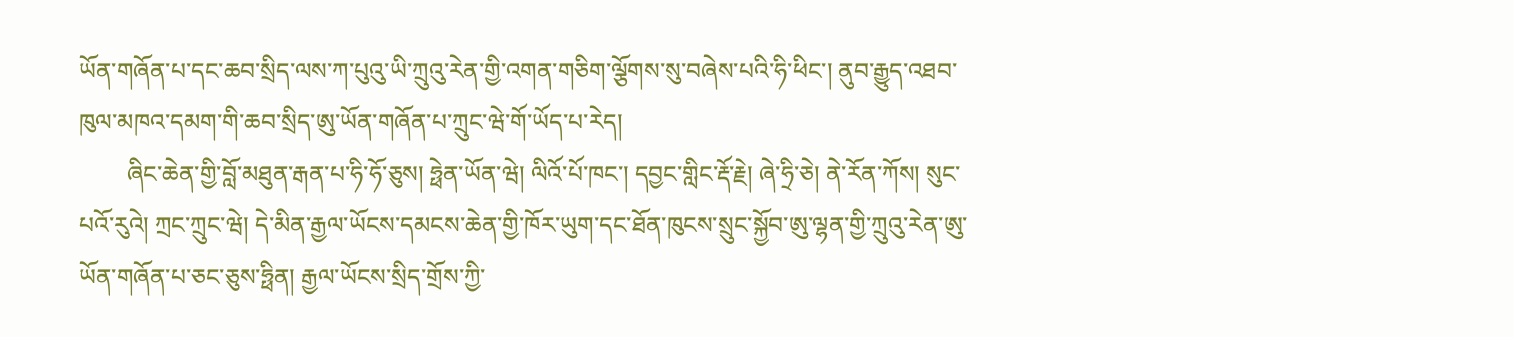ཡོན་གཞོན་པ་དང་ཆབ་སྲིད་ལས་ཀ་པུའུ་ཡི་ཀྲུའུ་རེན་གྱི་འགན་གཅིག་ལྕོགས་སུ་བཞེས་པའི་ཧི་ཕིང་། ནུབ་རྒྱུད་འཐབ་ཁུལ་མཁའ་དམག་གི་ཆབ་སྲིད་ཨུ་ཡོན་གཞོན་པ་ཀྲུང་ཝེ་གོ་ཡོད་པ་རེད།
        ཞིང་ཆེན་གྱི་བློ་མཐུན་རྒན་པ་ཧི་ཧོ་ཅུས། ཧྥེན་ཡོན་ཝེ། ལིའོ་པོ་ཁང་། དབྱང་གླིང་རྡོ་རྗེ། ཞེ་ཧྲི་ཅེ། ནེ་རོན་ཀོས། སུང་པའོ་རུའེ། ཀྲང་ཀྲུང་ཝེ། དེ་མིན་རྒྱལ་ཡོངས་དམངས་ཆེན་གྱི་ཁོར་ཡུག་དང་ཐོན་ཁུངས་སྲུང་སྐྱོབ་ཨུ་ལྷན་གྱི་ཀྲུའུ་རེན་ཨུ་ཡོན་གཞོན་པ་ཅང་ཅུས་ཧྥིན། རྒྱལ་ཡོངས་སྲིད་གྲོས་ཀྱི་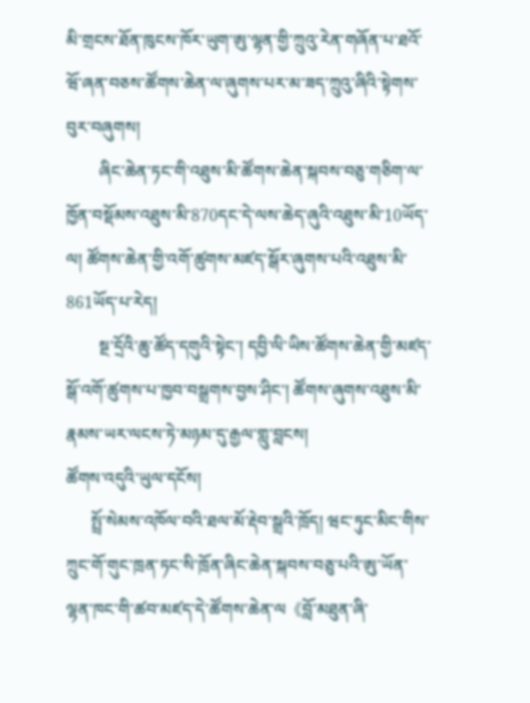མི་གྲངས་ཐོན་ཁུངས་ཁོར་ཡུག་ཨུ་ལྷན་གྱི་ཀྲུའུ་རེན་གཞོན་པ་ཐའོ་ཝོ་ཞན་བཅས་ཚོགས་ཆེན་ལ་ཞུགས་པར་མ་ཟད་ཀྲུའུ་ཞིའི་སྟེགས་བུར་བཞུགས།
        ཞིང་ཆེན་ཏང་གི་འཐུས་མི་ཚོགས་ཆེན་སྐབས་བཅུ་གཅིག་ལ་ཁྱོན་བསྡོམས་འཐུས་མི་870དང་དེ་ལས་ཆེད་ཞུའི་འཐུས་མི་10ཡོད་ལ། ཚོགས་ཆེན་གྱི་འགོ་ཚུགས་མཛད་སྒོར་ཞུགས་པའི་འཐུས་མི་861ཡོད་པ་རེད།
        སྔ་དྲོའི་ཆུ་ཚོད་དགུའི་སྟེང་། དབྱི་ལི་ཡིས་ཚོགས་ཆེན་གྱི་མཛད་སྒོ་འགོ་ཚུགས་པ་ཁྱབ་བསྒྲགས་བྱས་ཤིང་། ཚོགས་ཞུགས་འཐུས་མི་རྣམས་ཡར་ལངས་ཏེ་མཉམ་དུ་རྒྱལ་གླུ་བླངས།
ཚོགས་འདུའི་ཡུལ་དངོས།
      སྤྲོ་སེམས་འཁོལ་བའི་ཐལ་མོ་རྡེབ་སྒྲའི་ཁྲོད། ཝང་ཏུང་མིང་གིས་ཀྲུང་གོ་གུང་ཁྲན་ཏང་སི་ཁྲོན་ཞིང་ཆེན་སྐབས་བཅུ་པའི་ཨུ་ཡོན་ལྷན་ཁང་གི་ཚབ་མཛད་དེ་ཚོགས་ཆེན་ལ《བློ་མཐུན་ཞི་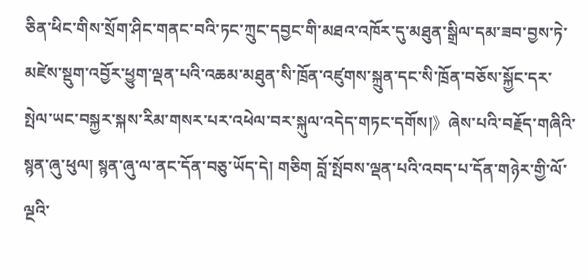ཅིན་ཕིང་གིས་སྲོག་ཤིང་གནང་བའི་ཏང་ཀྲུང་དབྱང་གི་མཐའ་འཁོར་དུ་མཐུན་སྒྲིལ་དམ་ཟབ་བྱས་ཏེ་མཛེས་སྡུག་འབྱོར་ཕྱུག་ལྡན་པའི་འཆམ་མཐུན་སི་ཁྲོན་འཛུགས་སྐྲུན་དང་སི་ཁྲོན་བཅོས་སྐྱོང་དར་སྤེལ་ཡང་བསྐྱར་སྐས་རིམ་གསར་པར་འཕེལ་བར་སྐུལ་འདེད་གཏང་དགོས།》ཞེས་པའི་བརྗོད་གཞིའི་སྙན་ཞུ་ཕུལ། སྙན་ཞུ་ལ་ནང་དོན་བཅུ་ཡོད་དེ། གཅིག བློ་སྤོབས་ལྡན་པའི་འབད་པ་དོན་གཉེར་གྱི་ལོ་ལྔའི་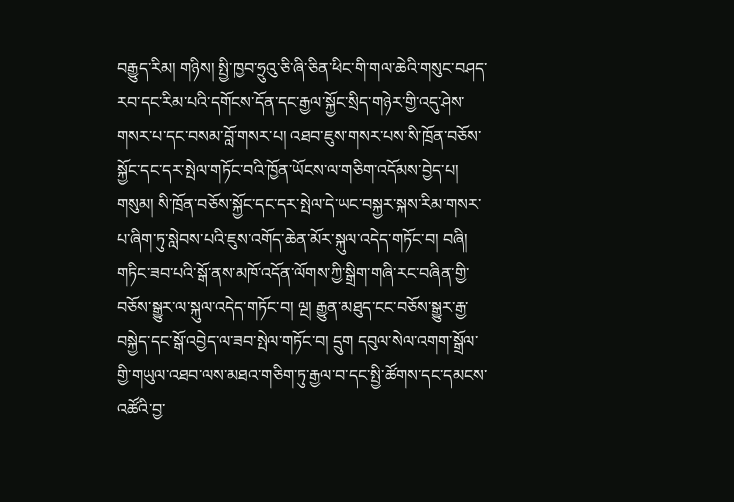བརྒྱུད་རིམ། གཉིས། སྤྱི་ཁྱབ་ཧྲུའུ་ཅི་ཞི་ཅིན་ཕིང་གི་གལ་ཆེའི་གསུང་བཤད་རབ་དང་རིམ་པའི་དགོངས་དོན་དང་རྒྱལ་སྐྱོང་སྲིད་གཉེར་གྱི་འདུ་ཤེས་གསར་པ་དང་བསམ་བློ་གསར་པ། འཐབ་ཇུས་གསར་པས་སི་ཁྲོན་བཅོས་སྐྱོང་དང་དར་སྤེལ་གཏོང་བའི་ཁྱོན་ཡོངས་ལ་གཅིག་འདོམས་བྱེད་པ། གསུམ། སི་ཁྲོན་བཅོས་སྐྱོང་དང་དར་སྤེལ་དེ་ཡང་བསྐྱར་སྐས་རིམ་གསར་པ་ཞིག་ཏུ་སླེབས་པའི་ཇུས་འགོད་ཆེན་མོར་སྐུལ་འདེད་གཏོང་བ། བཞི། གཏིང་ཟབ་པའི་སྒོ་ནས་མཁོ་འདོན་ལོགས་ཀྱི་སྒྲིག་གཞི་རང་བཞིན་གྱི་བཅོས་སྒྱུར་ལ་སྐུལ་འདེད་གཏོང་བ། ལྔ། རྒྱུན་མཐུད་ངང་བཅོས་སྒྱུར་རྒྱ་བསྐྱེད་དང་སྒོ་འབྱེད་ལ་ཟབ་སྤེལ་གཏོང་བ། དྲུག དབུལ་སེལ་འགག་སྒྲོལ་གྱི་གཡུལ་འཐབ་ལས་མཐའ་གཅིག་ཏུ་རྒྱལ་བ་དང་སྤྱི་ཚོགས་དང་དམངས་འཚོའི་བྱ་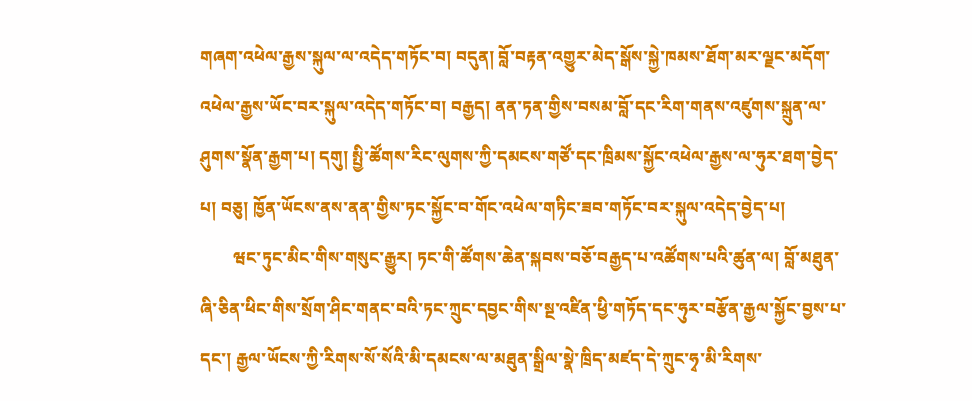གཞག་འཕེལ་རྒྱས་སྐུལ་ལ་འདེད་གཏོང་བ། བདུན། བློ་བརྟན་འགྱུར་མེད་སྒོས་སྐྱེ་ཁམས་ཐོག་མར་ལྗང་མདོག་འཕེལ་རྒྱས་ཡོང་བར་སྐུལ་འདེད་གཏོང་བ། བརྒྱད། ནན་ཏན་གྱིས་བསམ་བློ་དང་རིག་གནས་འཛུགས་སྐྲུན་ལ་ཤུགས་སྣོན་རྒྱག་པ། དགུ། སྤྱི་ཚོགས་རིང་ལུགས་ཀྱི་དམངས་གཙོ་དང་ཁྲིམས་སྐྱོང་འཕེལ་རྒྱས་ལ་ཧུར་ཐག་བྱེད་པ། བཅུ། ཁྱོན་ཡོངས་ནས་ནན་གྱིས་ཏང་སྐྱོང་བ་གོང་འཕེལ་གཏིང་ཟབ་གཏོང་བར་སྐུལ་འདེད་བྱེད་པ།
        ཝང་ཏུང་མིང་གིས་གསུང་རྒྱུར། ཏང་གི་ཚོགས་ཆེན་སྐབས་བཅོ་བརྒྱད་པ་འཚོགས་པའི་ཚུན་ལ། བློ་མཐུན་ཞི་ཅིན་ཕིང་གིས་སྲོག་ཤིང་གནང་བའི་ཏང་ཀྲུང་དབྱང་གིས་སྔ་འཛིན་ཕྱི་གཏོད་དང་ཧུར་བརྩོན་རྒྱལ་སྐྱོང་བྱས་པ་དང་། རྒྱལ་ཡོངས་ཀྱི་རིགས་སོ་སོའི་མི་དམངས་ལ་མཐུན་སྒྲིལ་སྣེ་ཁྲིད་མཛད་དེ་ཀྲུང་ཧྭ་མི་རིགས་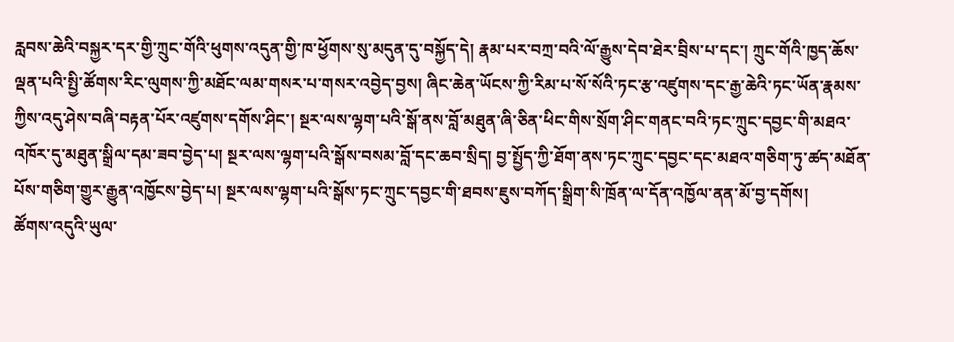རླབས་ཆེའི་བསྐྱར་དར་གྱི་ཀྲུང་གོའི་ཕུགས་འདུན་གྱི་ཁ་ཕྱོགས་སུ་མདུན་དུ་བསྐྱོད་དེ། རྣམ་པར་བཀྲ་བའི་ལོ་རྒྱུས་དེབ་ཐེར་བྲིས་པ་དང་། ཀྲུང་གོའི་ཁྱད་ཆོས་ལྡན་པའི་སྤྱི་ཚོགས་རིང་ལུགས་ཀྱི་མཐོང་ལམ་གསར་པ་གསར་འབྱེད་བྱས། ཞིང་ཆེན་ཡོངས་ཀྱི་རིམ་པ་སོ་སོའི་ཏང་རྩ་འཛུགས་དང་རྒྱ་ཆེའི་ཏང་ཡོན་རྣམས་ཀྱིས་འདུ་ཤེས་བཞི་བརྟན་པོར་འཛུགས་དགོས་ཤིང་། སྔར་ལས་ལྷག་པའི་སྒོ་ནས་བློ་མཐུན་ཞི་ཅིན་ཕིང་གིས་སྲོག་ཤིང་གནང་བའི་ཏང་ཀྲུང་དབྱང་གི་མཐའ་འཁོར་དུ་མཐུན་སྒྲིལ་དམ་ཟབ་བྱེད་པ། སྔར་ལས་ལྷག་པའི་སྒོས་བསམ་བློ་དང་ཆབ་སྲིད། བྱ་སྤྱོད་ཀྱི་ཐོག་ནས་ཏང་ཀྲུང་དབྱང་དང་མཐའ་གཅིག་ཏུ་ཚད་མཐོན་པོས་གཅིག་གྱུར་རྒྱུན་འཁྱོངས་བྱེད་པ། སྔར་ལས་ལྷག་པའི་སྒོས་ཏང་ཀྲུང་དབྱང་གི་ཐབས་ཇུས་བཀོད་སྒྲིག་སི་ཁྲོན་ལ་དོན་འཁྱོལ་ནན་མོ་བྱ་དགོས།
ཚོགས་འདུའི་ཡུལ་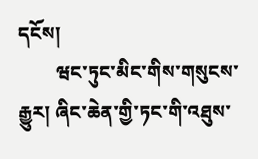དངོས།
        ཝང་ཏུང་མིང་གིས་གསུངས་རྒྱུར། ཞིང་ཆེན་གྱི་ཏང་གི་འཐུས་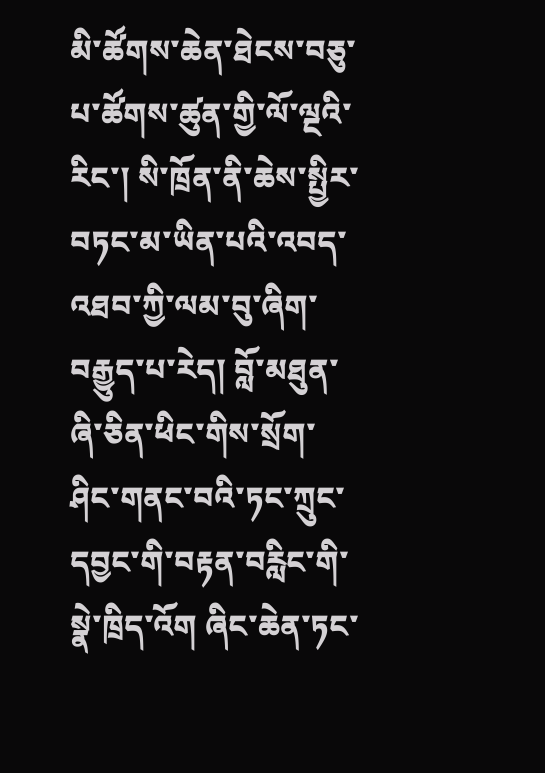མི་ཚོགས་ཆེན་ཐེངས་བཅུ་པ་ཚོགས་ཚུན་གྱི་ལོ་ལྔའི་རིང་། སི་ཁྲོན་ནི་ཆེས་སྤྱིར་བཏང་མ་ཡིན་པའི་འབད་འཐབ་ཀྱི་ལམ་བུ་ཞིག་བརྒྱུད་པ་རེད། བློ་མཐུན་ཞི་ཅིན་ཕིང་གིས་སྲོག་ཤིང་གནང་བའི་ཏང་ཀྲུང་དབྱང་གི་བརྟན་བརླིང་གི་སྣེ་ཁྲིད་འོག ཞིང་ཆེན་ཏང་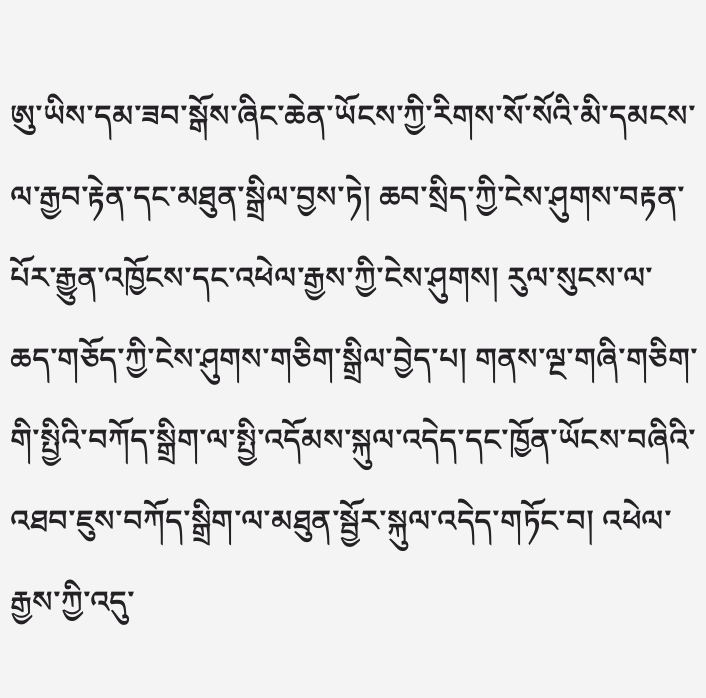ཨུ་ཡིས་དམ་ཟབ་སྒོས་ཞིང་ཆེན་ཡོངས་ཀྱི་རིགས་སོ་སོའི་མི་དམངས་ལ་རྒྱབ་རྟེན་དང་མཐུན་སྒྲིལ་བྱས་ཏེ། ཆབ་སྲིད་ཀྱི་ངེས་ཤུགས་བརྟན་པོར་རྒྱུན་འཁྱོངས་དང་འཕེལ་རྒྱས་ཀྱི་ངེས་ཤུགས། རུལ་སུངས་ལ་ཆད་གཅོད་ཀྱི་ངེས་ཤུགས་གཅིག་སྒྲིལ་བྱེད་པ། གནས་ལྔ་གཞི་གཅིག་གི་སྤྱིའི་བཀོད་སྒྲིག་ལ་སྤྱི་འདོམས་སྐུལ་འདེད་དང་ཁྱོན་ཡོངས་བཞིའི་འཐབ་ཇུས་བཀོད་སྒྲིག་ལ་མཐུན་སྦྱོར་སྐུལ་འདེད་གཏོང་བ། འཕེལ་རྒྱས་ཀྱི་འདུ་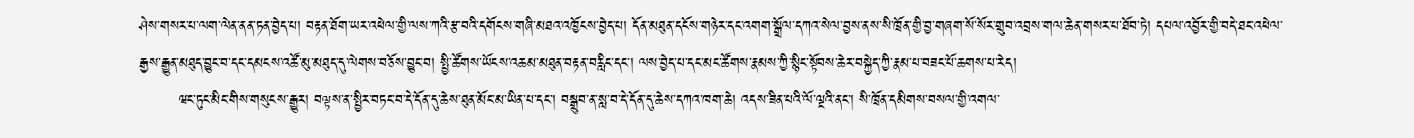ཤེས་གསར་པ་ལག་ལེན་ནན་ཏན་བྱེད་པ། བརྟན་ཐོག་ཡར་འཕེལ་གྱི་ལས་ཀའི་རྩ་བའི་དགོངས་གཞི་མཐའ་འཁྱོངས་བྱེད་པ། དོན་མཐུན་དངོས་གཉེར་དང་འགག་སྒྲོལ་དཀའ་སེལ་བྱས་ནས་སི་ཁྲོན་གྱི་བྱ་གཞག་སོ་སོར་གྲུབ་འབྲས་གལ་ཆེན་གསར་པ་ཐོབ་ཏེ། དཔལ་འབྱོར་གྱི་བདེ་ཐང་འཕེལ་རྒྱས་རྒྱུན་མཐུད་བྱུང་བ་དང་དམངས་འཚོ་མུ་མཐུད་དུ་ལེགས་བཅོས་བྱུང་བ། སྤྱི་ཚོགས་ཡོངས་འཆམ་མཐུན་བརྟན་བརླིང་དང་། ལས་བྱེད་པ་དང་མང་ཚོགས་རྣམས་ཀྱི་སྙིང་སྟོབས་ཆེར་བསྐྱེད་ཀྱི་རྣམ་པ་བཟང་པོ་ཆགས་པ་རེད།
        ཝང་ཏུང་མིང་གིས་གསུངས་རྒྱུར། བལྟས་ན་སྤྱིར་བཏང་བ་དེ་དོན་དུ་ཆེས་ཐུན་མོང་མ་ཡིན་པ་དང་། བསྒྲུབ་ན་སླ་བ་དེ་དོན་དུ་ཆེས་དཀའ་ཁག་ཆེ། འདས་ཟིན་པའི་ལོ་ལྔའི་ནང་། སི་ཁྲོན་དམིགས་བསལ་གྱི་འགལ་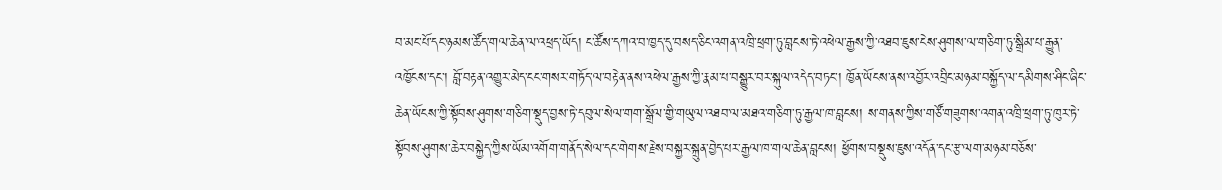བ་མང་པོ་དང་ཉམས་ཚོད་གལ་ཆེན་ལ་འཕྲད་ཡོད། ང་ཚོས་དཀའ་བ་ཁྱད་དུ་བསད་ཅིང་འགན་འཁྲི་ཕྲག་ཏུ་བླངས་ཏེ་འཕེལ་རྒྱས་ཀྱི་འཐབ་ཇུས་ངེས་ཤུགས་ལ་གཅིག་ཏུ་སྒྲིམ་པ་རྒྱུན་འཁྱོངས་དང་། བློ་བརྟན་འགྱུར་མེད་ངང་གསར་གཏོད་ལ་བརྟེན་ནས་འཕེལ་རྒྱས་ཀྱི་རྣམ་པ་བསྒྱུར་བར་སྐུལ་འདེད་བཏང་། ཁྱོན་ཡོངས་ནས་འབྱོར་འབྲིང་མཉམ་བསྐྱོད་ལ་དམིགས་ཤིང་ཞིང་ཆེན་ཡོངས་ཀྱི་སྟོབས་ཤུགས་གཅིག་སྡུད་བྱས་ཏེ་དབུལ་སེལ་གག་སྒྲོལ་གྱི་གཡུལ་འཐབ་ལ་མཐའ་གཅིག་ཏུ་རྒྱལ་ཁ་བླངས། ས་གནས་ཀྱིས་གཙོ་གཟུགས་འགན་འཁྲི་ཕྲག་ཏུ་ཁུར་ཏེ་སྟོབས་ཤུགས་ཆེར་བསྐྱེད་ཀྱིས་ཡོམ་འགོག་གནོད་སེལ་དང་གེགས་རྗེས་བསྐྱར་སྐྲུན་བྱེད་པར་རྒྱལ་ཁ་གལ་ཆེན་བླངས། ཕྱོགས་བསྡུས་ཇུས་འདོན་དང་རྩ་ལག་མཉམ་བཅོས་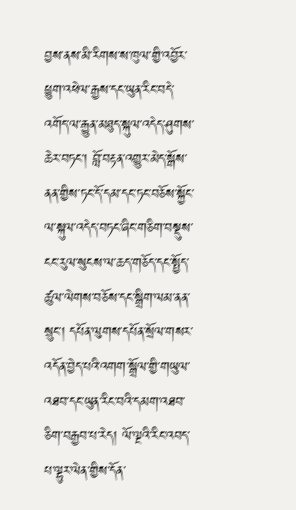བྱས་ནས་མི་རིགས་ས་ཁུལ་གྱི་འབྱོར་ཕྱུག་འཕེལ་རྒྱས་དང་ཡུན་རིང་བདེ་འགོད་ལ་རྒྱུན་མཐུད་སྐུལ་འདེད་ཤུགས་ཆེར་བཏང་། བློ་བརྟན་འགྱུར་མེད་སྒོས་ནན་གྱིས་ཏང་དོ་དམ་དང་ཏང་བཅོས་སྐྱོང་ལ་སྐུལ་འདེད་བཏང་ཞིང་གཅིག་བསྡུས་ངང་རུལ་སུངས་ལ་ཆད་གཅོད་དང་སྤྱོད་ཚུལ་ལེགས་བཅོས་དང་སྒྲིག་ལམ་ནན་སྲུང་། དཔོན་ལུགས་དཔོན་སྲོལ་གསར་འདོན་བྱེད་པའི་འགག་སྒྲོལ་གྱི་གཡུལ་འཐབ་དང་ཡུན་རིང་བའི་དམག་འཐབ་ཅིག་བརྒྱབ་པ་རེད། ལོ་ལྔའི་རིང་འབད་པ་ལྷུར་ལེན་གྱིས་དོན་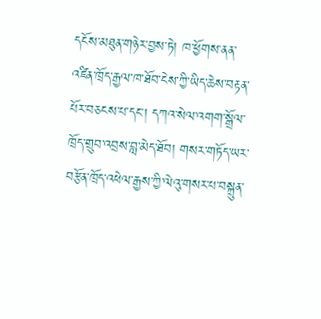དངོས་མཐུན་གཉེར་བྱས་ཏེ། ཁ་ཕྱོགས་ནན་འཛིན་ཁྲོད་རྒྱལ་ཁ་ཐོབ་ངེས་ཀྱི་ཡིད་ཆེས་བརྟན་པོར་བཅངས་པ་དང་། དཀའ་སེལ་འགག་སྒྲོལ་ཁྲོད་གྲུབ་འབྲས་བླ་མེད་ཐོབ། གསར་གཏོད་ཡར་བརྩོན་ཁྲོད་འཕེལ་རྒྱས་ཀྱི་ལེའུ་གསར་པ་བསྐྲུན་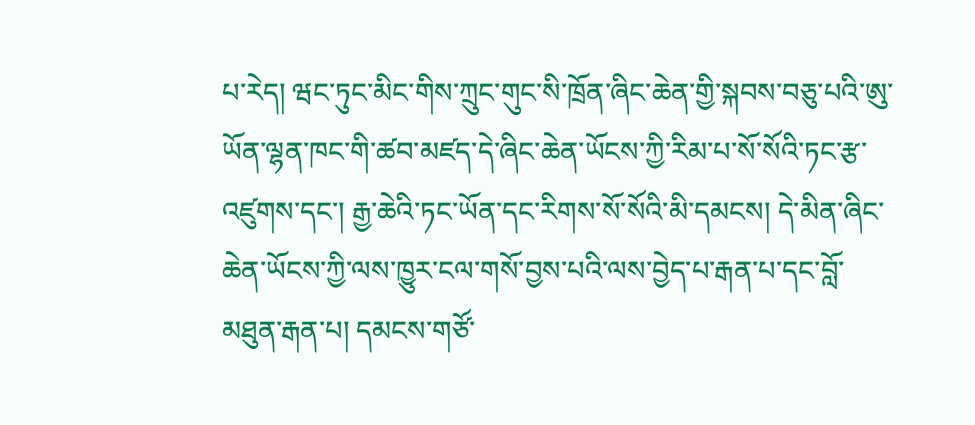པ་རེད། ཝང་ཏུང་མིང་གིས་ཀྲུང་གུང་སི་ཁྲོན་ཞིང་ཆེན་གྱི་སྐབས་བཅུ་པའི་ཨུ་ཡོན་ལྷན་ཁང་གི་ཚབ་མཛད་དེ་ཞིང་ཆེན་ཡོངས་ཀྱི་རིམ་པ་སོ་སོའི་ཏང་རྩ་འཛུགས་དང་། རྒྱ་ཆེའི་ཏང་ཡོན་དང་རིགས་སོ་སོའི་མི་དམངས། དེ་མིན་ཞིང་ཆེན་ཡོངས་ཀྱི་ལས་ཁྱུར་ངལ་གསོ་བྱས་པའི་ལས་བྱེད་པ་རྒན་པ་དང་བློ་མཐུན་རྒན་པ། དམངས་གཙོ་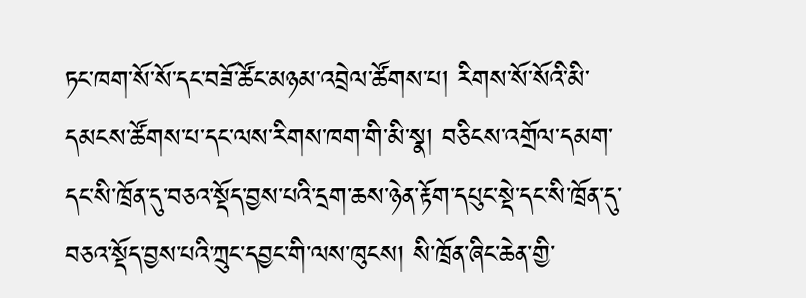ཏང་ཁག་སོ་སོ་དང་བཟོ་ཚོང་མཉམ་འབྲེལ་ཚོགས་པ། རིགས་སོ་སོའི་མི་དམངས་ཚོགས་པ་དང་ལས་རིགས་ཁག་གི་མི་སྣ། བཅིངས་འགྲོལ་དམག་དང་སི་ཁྲོན་དུ་བཅའ་སྡོད་བྱས་པའི་དྲག་ཆས་ཉེན་རྟོག་དཔུང་སྡེ་དང་སི་ཁྲོན་དུ་བཅའ་སྡོད་བྱས་པའི་ཀྲུང་དབྱང་གི་ལས་ཁུངས། སི་ཁྲོན་ཞིང་ཆེན་གྱི་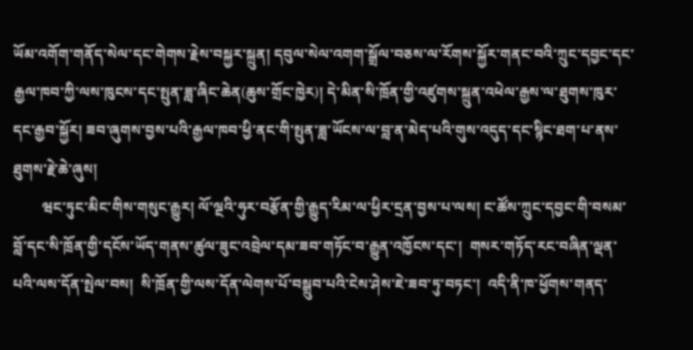ཡོམ་འགོག་གནོད་སེལ་དང་གེགས་རྗེས་བསྐྱར་སྐྲུན། དབུལ་སེལ་འགག་སྒྲོལ་བཅས་ལ་རོགས་སྐྱོར་གནང་བའི་ཀྲུང་དབྱང་དང་རྒྱལ་ཁབ་ཀྱི་ལས་ཁུངས་དང་སྤུན་ཟླ་ཞིང་ཆེན(ཆུས་གྲོང་ཁྱེར)། དེ་མིན་སི་ཁྲོན་གྱི་འཛུགས་སྐྲུན་འཕེལ་རྒྱས་ལ་ཐུགས་ཁུར་དང་རྒྱབ་སྐྱོར། ཟབ་ཞུགས་བྱས་པའི་རྒྱལ་ཁབ་ཕྱི་ནང་གི་སྤུན་ཟླ་ཡོངས་ལ་བླ་ན་མེད་པའི་གུས་འདུད་དང་སྙིང་ཐག་པ་ནས་ཐུགས་རྗེ་ཆེ་ཞུས།
        ཝང་ཏུང་མིང་གིས་གསུང་རྒྱུར། ལོ་ལྔའི་ཧུར་བརྩོན་གྱི་རྒྱུད་རིམ་ལ་ཕྱིར་དྲན་བྱས་པ་ལས། ང་ཚོས་ཀྲུང་དབྱང་གི་བསམ་བློ་དང་སི་ཁྲོན་གྱི་དངོས་ཡོད་གནས་ཚུལ་ཟུང་འབྲེལ་དམ་ཟབ་གཏོང་བ་རྒྱུན་འཁྱོངས་དང་།  གསར་གཏོད་རང་བཞིན་ལྡན་པའི་ལས་དོན་སྤེལ་བས།  སི་ཁྲོན་གྱི་ལས་དོན་ལེགས་པོ་བསྒྲུབ་པའི་ངེས་ཤེས་ཇེ་ཟབ་ཏུ་བཏང་།  འདི་ནི་ཁ་ཕྱོགས་གནད་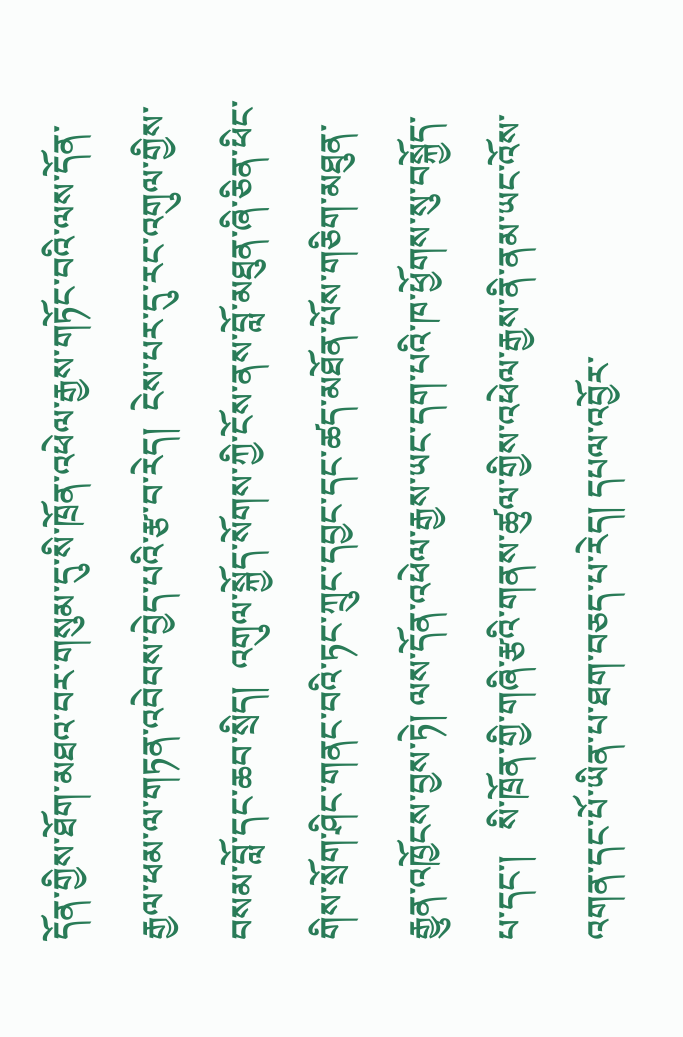དོན་གྱིས་ཐོག་མཐའ་བར་གསུམ་དུ་སི་ཁྲོན་འཕེལ་རྒྱས་གཏོང་བའི་ལས་དོན་རྒྱལ་ཕམ་ལ་གཏན་འབེབས་བྱེད་པའི་རྩ་བ་རེད།  ངེས་པར་དུ་རང་འགུལ་གྱིས་བསམ་བློ་དང་ཆབ་སྲིད།  འགུལ་སྐྱོད་སོགས་ཀྱི་ངོས་ནས་བློ་མཐུན་ཞི་ཅིན་ཕིང་གིས་སྲོག་ཤིང་གནང་བའི་ཏང་ཀྲུང་དབྱང་དང་ཚད་མཐོན་པོས་གཅིག་མཐུན་རྒྱུན་འཁྱོངས་བྱས་ཏེ། ལས་དོན་འཕེལ་རྒྱས་ཡང་དག་པའི་ཁ་ཕྱོགས་སུ་བསྐྱོད་པ་དང་།   སི་ཁྲོན་གྱི་གཞི་རྩའི་གནས་ཚུལ་གྱིས་འཕེལ་རྒྱས་ནི་ནམ་ཡང་འོས་འགན་དང་པོ་ཡིན་པ་ཐག་བཅད་པ་རེད། དཔལ་འབྱོར་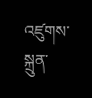འཛུགས་སྐྲུན་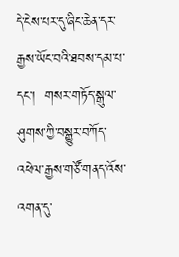དེ་ངེས་པར་དུ་ཞིང་ཆེན་དར་རྒྱས་ཡོང་བའི་ཐབས་དམ་པ་དང་།  གསར་གཏོད་སྒུལ་ཤུགས་ཀྱི་བསྒྱུར་བཀོད་འཕེལ་རྒྱས་གཙོ་གནད་འོས་འགན་དུ་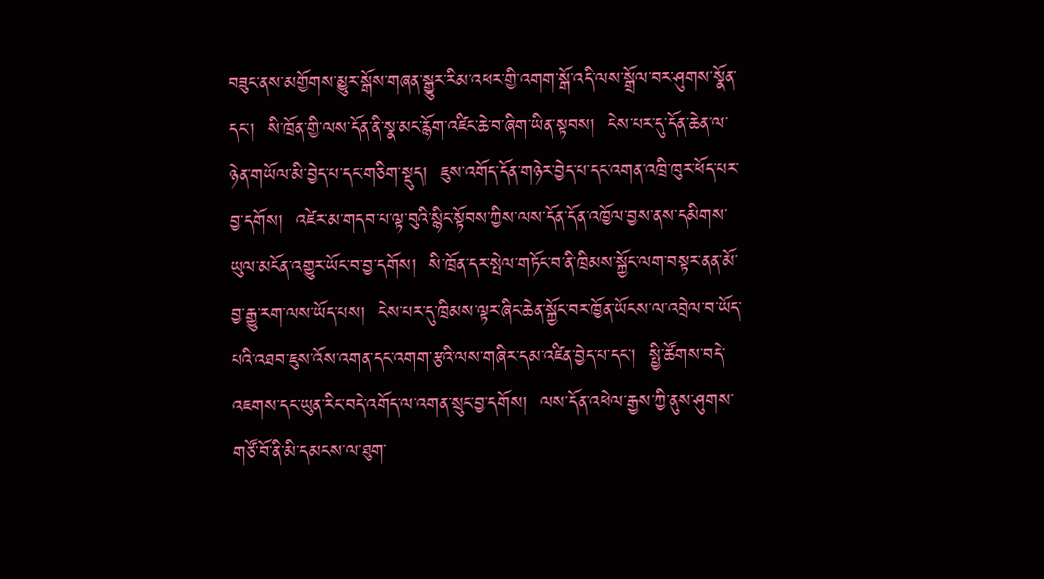བཟུང་ནས་མགྱོགས་མྱུར་སྒོས་གཞན་སྒྱུར་རིམ་འཕར་གྱི་འགག་སྒོ་འདི་ལས་སྒྲོལ་བར་ཤུགས་སྣོན་དང་།  སི་ཁྲོན་གྱི་ལས་དོན་ནི་སྣ་མང་རྙོག་འཛིང་ཆེ་བ་ཞིག་ཡིན་སྟབས།  ངེས་པར་དུ་དོན་ཆེན་ལ་ཉེན་གཡོལ་མི་བྱེད་པ་དང་གཅིག་སྡུད།  ཇུས་འགོད་དོན་གཉེར་བྱེད་པ་དང་འགན་འཁྲི་ཁུར་ཕོད་པར་བྱ་དགོས།  འཛེར་མ་གདབ་པ་ལྟ་བུའི་སྙིང་སྟོབས་ཀྱིས་ལས་དོན་དོན་འཁྱོལ་བྱས་ནས་དམིགས་ཡུལ་མངོན་འགྱུར་ཡོང་བ་བྱ་དགོས།  སི་ཁྲོན་དར་སྤེལ་གཏོང་བ་ནི་ཁྲིམས་སྐྱོང་ལག་བསྟར་ནན་མོ་བྱ་རྒྱུ་རག་ལས་ཡོད་པས།  ངེས་པར་དུ་ཁྲིམས་ལྟར་ཞིང་ཆེན་སྐྱོང་བར་ཁྱོན་ཡོངས་ལ་འབྲེལ་བ་ཡོད་པའི་འཐབ་ཇུས་འོས་འགན་དང་འགག་རྩའི་ལས་གཞིར་དམ་འཛིན་བྱེད་པ་དང་།  སྤྱི་ཚོགས་བདེ་འཇགས་དང་ཡུན་རིང་བདེ་འགོད་ལ་འགན་སྲུང་བྱ་དགོས།  ལས་དོན་འཕེལ་རྒྱས་ཀྱི་ནུས་ཤུགས་གཙོ་བོ་ནི་མི་དམངས་ལ་ཐུག་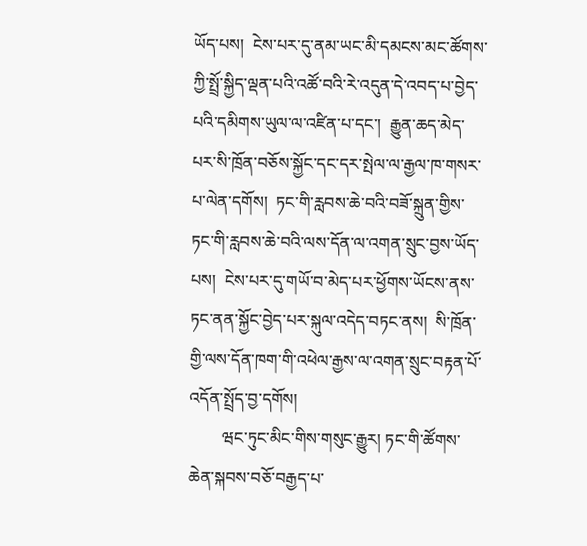ཡོད་པས།  ངེས་པར་དུ་ནམ་ཡང་མི་དམངས་མང་ཚོགས་ཀྱི་སྤྲོ་སྐྱིད་ལྡན་པའི་འཚོ་བའི་རེ་འདུན་དེ་འབད་པ་བྱེད་པའི་དམིགས་ཡུལ་ལ་འཛིན་པ་དང་།  རྒྱུན་ཆད་མེད་པར་སི་ཁྲོན་བཅོས་སྐྱོང་དང་དར་སྤེལ་ལ་རྒྱལ་ཁ་གསར་པ་ལེན་དགོས།  ཏང་གི་རླབས་ཆེ་བའི་བཟོ་སྐྲུན་གྱིས་ཏང་གི་རླབས་ཆེ་བའི་ལས་དོན་ལ་འགན་སྲུང་བྱས་ཡོད་པས།  ངེས་པར་དུ་གཡོ་བ་མེད་པར་ཕྱོགས་ཡོངས་ནས་ཏང་ནན་སྐྱོང་བྱེད་པར་སྐུལ་འདེད་བཏང་ནས།  སི་ཁྲོན་གྱི་ལས་དོན་ཁག་གི་འཕེལ་རྒྱས་ལ་འགན་སྲུང་བརྟན་པོ་འདོན་སྤྲོད་བྱ་དགོས།
        ཝང་ཏུང་མིང་གིས་གསུང་རྒྱུར། ཏང་གི་ཚོགས་ཆེན་སྐབས་བཅོ་བརྒྱད་པ་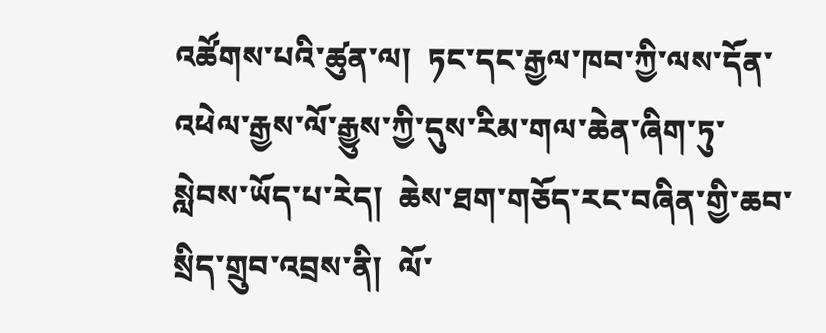འཚོགས་པའི་ཚུན་ལ།  ཏང་དང་རྒྱལ་ཁབ་ཀྱི་ལས་དོན་འཕེལ་རྒྱས་ལོ་རྒྱུས་ཀྱི་དུས་རིམ་གལ་ཆེན་ཞིག་ཏུ་སླེབས་ཡོད་པ་རེད།  ཆེས་ཐག་གཅོད་རང་བཞིན་གྱི་ཆབ་སྲིད་གྲུབ་འབྲས་ནི།  ལོ་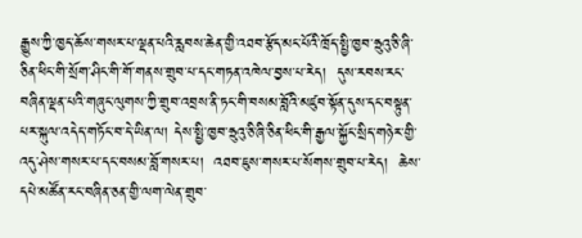རྒྱུས་ཀྱི་ཁྱད་ཆོས་གསར་པ་ལྡན་པའི་རླབས་ཆེན་གྱི་འཐབ་རྩོད་མང་པོའི་ཁྲོད་སྤྱི་ཁྱབ་ཧྲུའུ་ཅི་ཞི་ཅིན་ཕིང་གི་སྲོག་ཤིང་གི་གོ་གནས་གྲུབ་པ་དང་གཏན་འཁེལ་བྱས་པ་རེད།  དུས་རབས་རང་བཞིན་ལྡན་པའི་གཞུང་ལུགས་ཀྱི་གྲུབ་འབྲས་ནི་ཏང་གི་བསམ་བློའི་མཛུབ་སྟོན་དུས་དང་བསྟུན་པར་སྐུལ་འདེད་གཏོང་བ་དེ་ཡིན་ལ། དེས་སྤྱི་ཁྱབ་ཧྲུའུ་ཅི་ཞི་ཅིན་ཕིང་གི་རྒྱལ་སྐྱོང་སྲིད་གཉེར་གྱི་འདུ་ཤེས་གསར་པ་དང་བསམ་བློ་གསར་པ།  འཐབ་ཇུས་གསར་པ་སོགས་གྲུབ་པ་རེད།  ཆེས་དཔེ་མཚོན་རང་བཞིན་ཅན་གྱི་ལག་ལེན་གྲུབ་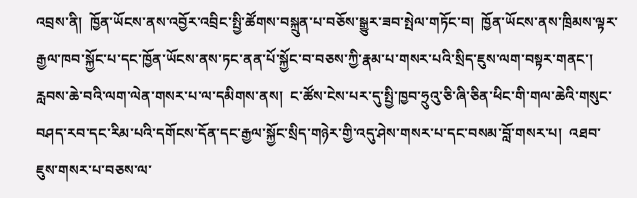འབྲས་ནི།  ཁྱོན་ཡོངས་ནས་འབྱོར་འབྲིང་སྤྱི་ཚོགས་བསྐྲུན་པ་བཅོས་སྒྱུར་ཟབ་སྤེལ་གཏོང་བ།  ཁྱོན་ཡོངས་ནས་ཁྲིམས་ལྟར་རྒྱལ་ཁབ་སྐྱོང་པ་དང་ཁྱོན་ཡོངས་ནས་ཏང་ནན་པོ་སྐྱོང་བ་བཅས་ཀྱི་རྣམ་པ་གསར་པའི་སྲིད་ཇུས་ལག་བསྟར་གནང་།  རླབས་ཆེ་བའི་ལག་ལེན་གསར་པ་ལ་དམིགས་ནས།  ང་ཚོས་ངེས་པར་དུ་སྤྱི་ཁྱབ་ཧྲུའུ་ཅི་ཞི་ཅིན་ཕིང་གི་གལ་ཆེའི་གསུང་བཤད་རབ་དང་རིམ་པའི་དགོངས་དོན་དང་རྒྱལ་སྐྱོང་སྲིད་གཉེར་གྱི་འདུ་ཤེས་གསར་པ་དང་བསམ་བློ་གསར་པ།  འཐབ་ཇུས་གསར་པ་བཅས་ལ་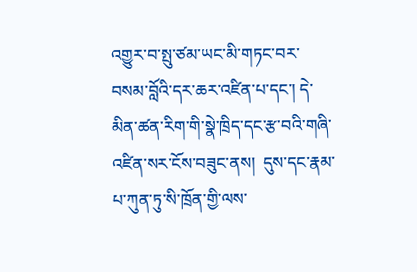འགྱུར་བ་སྤུ་ཙམ་ཡང་མི་གཏང་བར་བསམ་བློའི་དར་ཆར་འཛིན་པ་དང་། དེ་མིན་ཚན་རིག་གི་སྣེ་ཁྲིད་དང་རྩ་བའི་གཞི་འཛིན་སར་ངོས་བཟུང་ནས།  དུས་དང་རྣམ་པ་ཀུན་ཏུ་སི་ཁྲོན་གྱི་ལས་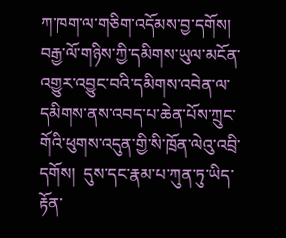ཀ་ཁག་ལ་གཅིག་འདོམས་བྱ་དགོས།   བརྒྱ་ལོ་གཉིས་ཀྱི་དམིགས་ཡུལ་མངོན་འགྱུར་འབྱུང་བའི་དམིགས་འབེན་ལ་དམིགས་ནས་འབད་པ་ཆེན་པོས་ཀྲུང་གོའི་ཕུགས་འདུན་གྱི་སི་ཁྲོན་ལེའུ་འབྲི་དགོས།  དུས་དང་རྣམ་པ་ཀུན་ཏུ་ཡིད་རྟོན་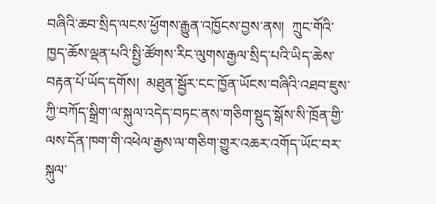བཞིའི་ཆབ་སྲིད་ལངས་ཕྱོགས་རྒྱུན་འཁྱོངས་བྱས་ནས།  ཀྲུང་གོའི་ཁྱད་ཆོས་ལྡན་པའི་སྤྱི་ཚོགས་རིང་ལུགས་རྒྱལ་སྲིད་པའི་ཡིད་ཆེས་བརྟན་པོ་ཡོད་དགོས།  མཐུན་སྦྱོར་ངང་ཁྱོན་ཡོངས་བཞིའི་འཐབ་ཇུས་ཀྱི་བཀོད་སྒྲིག་ལ་སྐུལ་འདེད་བཏང་ནས་གཅིག་སྡུད་སྒོས་སི་ཁྲོན་གྱི་ལས་དོན་ཁག་གི་འཕེལ་རྒྱས་ལ་གཅིག་གྱུར་འཆར་འགོད་ཡོང་བར་སྐུལ་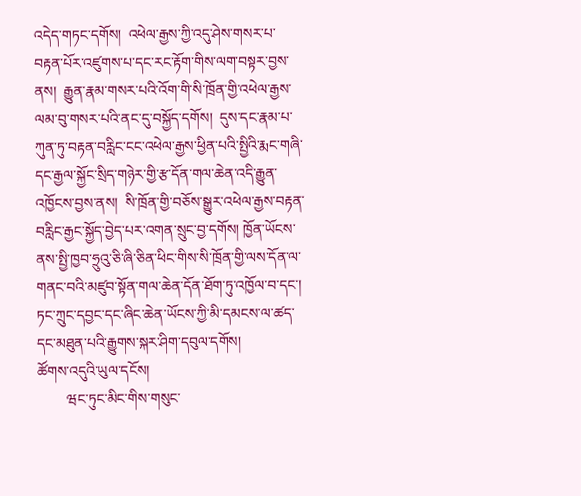འདེད་གཏང་དགོས།  འཕེལ་རྒྱས་ཀྱི་འདུ་ཤེས་གསར་པ་བརྟན་པོར་འཛུགས་པ་དང་རང་རྟོག་གིས་ལག་བསྟར་བྱས་ནས།  རྒྱུན་རྣམ་གསར་པའི་འོག་གི་སི་ཁྲོན་གྱི་འཕེལ་རྒྱས་ལམ་བུ་གསར་པའི་ནང་དུ་བསྐྱོད་དགོས།  དུས་དང་རྣམ་པ་ཀུན་ཏུ་བརྟན་བརླིང་ངང་འཕེལ་རྒྱས་ཕྱིན་པའི་སྤྱིའི་རྨང་གཞི་དང་རྒྱལ་སྐྱོང་སྲིད་གཉེར་གྱི་རྩ་དོན་གལ་ཆེན་འདི་རྒྱུན་འཁྱོངས་བྱས་ནས།  སི་ཁྲོན་གྱི་བཅོས་སྒྱུར་འཕེལ་རྒྱས་བརྟན་བརླིང་རྒྱང་སྐྱོད་བྱེད་པར་འགན་སྲུང་བྱ་དགོས། ཁྱོན་ཡོངས་ནས་སྤྱི་ཁྱབ་ཧྲུའུ་ཅི་ཞི་ཅིན་ཕིང་གིས་སི་ཁྲོན་གྱི་ལས་དོན་ལ་གནང་བའི་མཛུབ་སྟོན་གལ་ཆེན་དོན་ཐོག་ཏུ་འཁྱོལ་བ་དང་།  ཏང་ཀྲུང་དབྱང་དང་ཞིང་ཆེན་ཡོངས་ཀྱི་མི་དམངས་ལ་ཚད་དང་མཐུན་པའི་རྒྱུགས་སྐར་ཤིག་དབུལ་དགོས།
ཚོགས་འདུའི་ཡུལ་དངོས།
        ཝང་ཏུང་མིང་གིས་གསུང་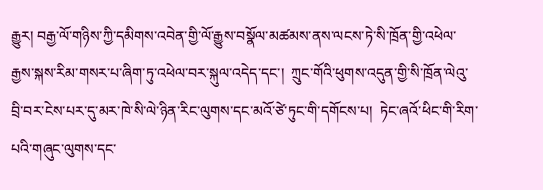རྒྱུར། བརྒྱ་ལོ་གཉིས་ཀྱི་དམིགས་འབེན་གྱི་ལོ་རྒྱུས་བསྣོལ་མཚམས་ནས་ལངས་ཏེ་སི་ཁྲོན་གྱི་འཕེལ་རྒྱས་སྐས་རིམ་གསར་པ་ཞིག་ཏུ་འཕེལ་བར་སྐུལ་འདེད་དང་།  ཀྲུང་གོའི་ཕུགས་འདུན་གྱི་སི་ཁྲོན་ལེའུ་བྲི་བར་ངེས་པར་དུ་མར་ཁེ་སི་ལེ་ཉིན་རིང་ལུགས་དང་མའོ་ཙེ་ཏུང་གི་དགོངས་པ།  ཏེང་ཞའོ་ཕིང་གི་རིག་པའི་གཞུང་ལུགས་དང་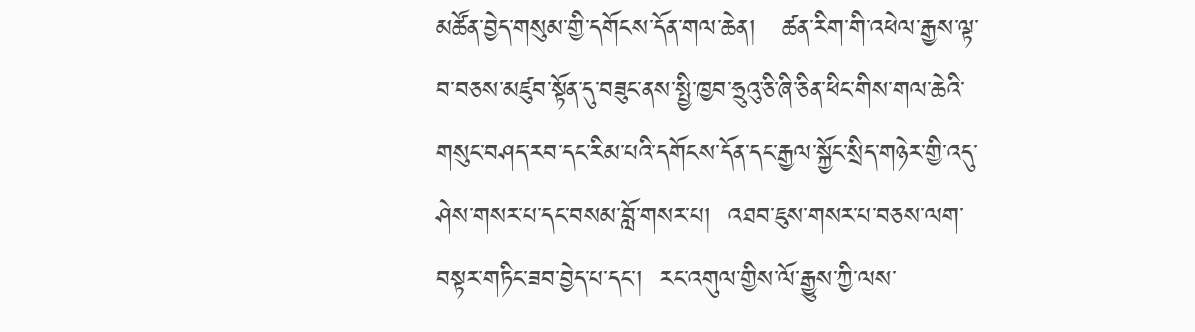མཚོན་བྱེད་གསུམ་གྱི་དགོངས་དོན་གལ་ཆེན།   ཚན་རིག་གི་འཕེལ་རྒྱས་ལྟ་བ་བཅས་མཛུབ་སྟོན་དུ་བཟུང་ནས་སྤྱི་ཁྱབ་ཧྲུའུ་ཅི་ཞི་ཅིན་ཕིང་གིས་གལ་ཆེའི་གསུང་བཤད་རབ་དང་རིམ་པའི་དགོངས་དོན་དང་རྒྱལ་སྐྱོང་སྲིད་གཉེར་གྱི་འདུ་ཤེས་གསར་པ་དང་བསམ་བློ་གསར་པ།  འཐབ་ཇུས་གསར་པ་བཅས་ལག་བསྟར་གཏིང་ཟབ་བྱེད་པ་དང་།  རང་འགུལ་གྱིས་ལོ་རྒྱུས་ཀྱི་ལས་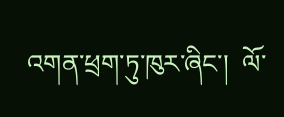འགན་ཕྲག་ཏུ་ཁུར་ཞིང་།  ལོ་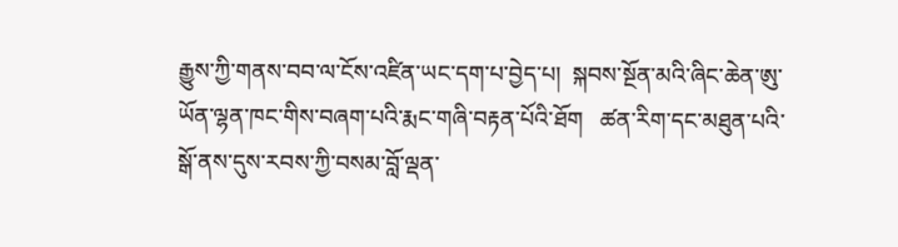རྒྱུས་ཀྱི་གནས་བབ་ལ་ངོས་འཛིན་ཡང་དག་པ་བྱེད་པ།  སྐབས་སྔོན་མའི་ཞིང་ཆེན་ཨུ་ཡོན་ལྷན་ཁང་གིས་བཞག་པའི་རྨང་གཞི་བརྟན་པོའི་ཐོག   ཚན་རིག་དང་མཐུན་པའི་སྒོ་ནས་དུས་རབས་ཀྱི་བསམ་བློ་ལྡན་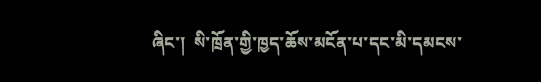ཞིང་།  སི་ཁྲོན་གྱི་ཁྱད་ཆོས་མངོན་པ་དང་མི་དམངས་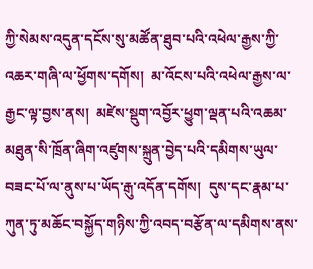ཀྱི་སེམས་འདུན་དངོས་སུ་མཚོན་ཐུབ་པའི་འཕེལ་རྒྱས་ཀྱི་འཆར་གཞི་ལ་ཕྱོགས་དགོས།  མ་འོངས་པའི་འཕེལ་རྒྱས་ལ་རྒྱང་ལྟ་བྱས་ནས།  མཛེས་སྡུག་འབྱོར་ཕྱུག་ལྡན་པའི་འཆམ་མཐུན་སི་ཁྲོན་ཞིག་འཛུགས་སྐྲུན་བྱེད་པའི་དམིགས་ཡུལ་བཟང་པོ་ལ་ནུས་པ་ཡོད་རྒུ་འདོན་དགོས།  དུས་དང་རྣམ་པ་ཀུན་ཏུ་མཆོང་བསྐྱོད་གཉིས་ཀྱི་འབད་བརྩོན་ལ་དམིགས་ནས་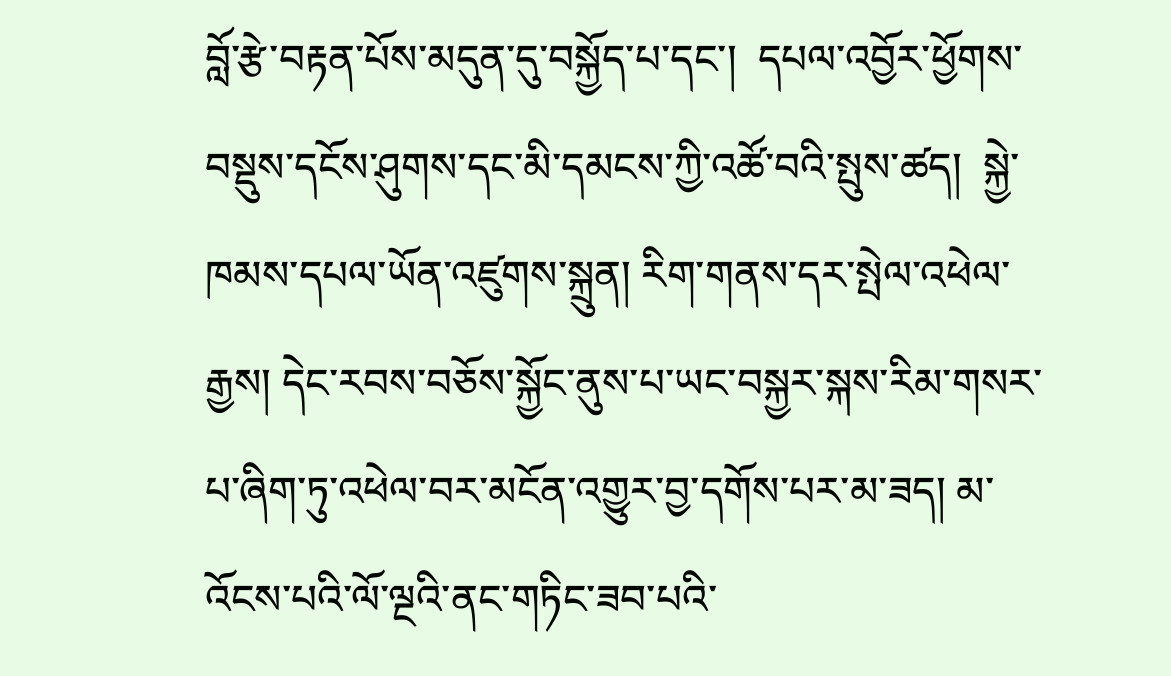བློ་རྩེ་བརྟན་པོས་མདུན་དུ་བསྐྱོད་པ་དང་།  དཔལ་འབྱོར་ཕྱོགས་བསྡུས་དངོས་ཤུགས་དང་མི་དམངས་ཀྱི་འཚོ་བའི་སྤུས་ཚད།  སྐྱེ་ཁམས་དཔལ་ཡོན་འཛུགས་སྐྲུན། རིག་གནས་དར་སྤེལ་འཕེལ་རྒྱས། དེང་རབས་བཅོས་སྐྱོང་ནུས་པ་ཡང་བསྐྱར་སྐས་རིམ་གསར་པ་ཞིག་ཏུ་འཕེལ་བར་མངོན་འགྱུར་བྱ་དགོས་པར་མ་ཟད། མ་འོངས་པའི་ལོ་ལྔའི་ནང་གཏིང་ཟབ་པའི་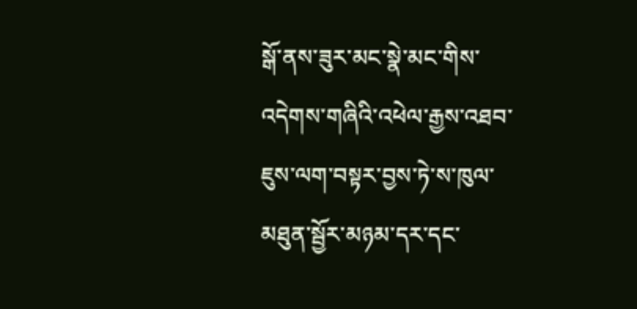སྒོ་ནས་ཟུར་མང་སྣེ་མང་གིས་འདེགས་གཞིའི་འཕེལ་རྒྱས་འཐབ་ཇུས་ལག་བསྟར་བྱས་ཏེ་ས་ཁུལ་མཐུན་སྦྱོར་མཉམ་དར་དང་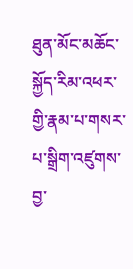ཐུན་མོང་མཆོང་སྐྱོད་རིམ་འཕར་གྱི་རྣམ་པ་གསར་པ་སྒྲིག་འཛུགས་བྱ་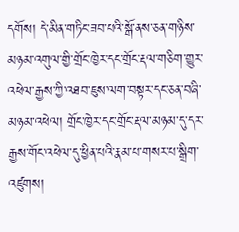དགོས། དེ་མིན་གཏིང་ཟབ་པའི་སྒོ་ནས་ཅན་གཉིས་མཉམ་འགུལ་གྱི་གྲོང་ཁྱེར་དང་གྲོང་རྡལ་གཅིག་གྱུར་འཕེལ་རྒྱས་ཀྱི་འཐབ་ཇུས་ལག་བསྟར་དང་ཅན་བཞི་མཉམ་འཕེལ། གྲོང་ཁྱེར་དང་གྲོང་རྡལ་མཉམ་དུ་དར་རྒྱས་གོང་འཕེལ་དུ་ཕྱིན་པའི་རྣམ་པ་གསར་པ་སྒྲིག་འཛུགས།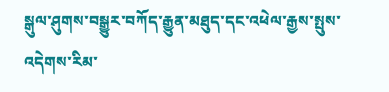སྒུལ་ཤུགས་བསྒྱུར་བཀོད་རྒྱུན་མཐུད་དང་འཕེལ་རྒྱས་སྤུས་འདེགས་རིམ་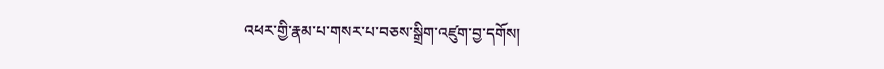འཕར་གྱི་རྣམ་པ་གསར་པ་བཅས་སྒྲིག་འཛུག་བྱ་དགོས།